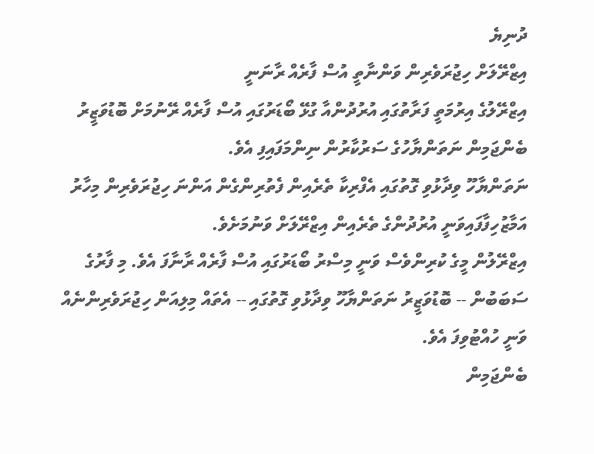ދުނިޔެ
އިޒްރޭލަށް ހިޖުރަވެރިން ވަންނާތީ އުސް ފާރެއް ރާނަނީ
އިޒްރޭލުގެ އިރުމަތީ ފަރާތުގައި އުރުދުންއާ ގުޅޭ ބޯޑަރުގައި އުސް ފާރެއް ރޭނުމަށް ބޮޑުވަޒީރު ބެންޖަމިން ނަތަންޔާހުގެ ސަރުކާރުން ނިންމަފައިފި އެވެ.
ނަތަންޔާހޫ ވިދާޅުވި ގޮތުގައި އެފްރިކާ ތެރެއިން ފެތުރިންގެން އަންނަ ހިޖުރަވެރިން މިހާރު އަމާޒުހިފާފައިވަނީ އުރުދުންގެ ތެރެއިން އިޒްރޭލަށް ވަނުމަށެވެ.
އިޒްރޭލުން މީގެ ކުރިންވެސް ވަނީ މިސްރު ބޯޑަރުގައި އުސް ފާރެއް ރާނާފަ އެވެ. މި ފާރުގެ ސަބަބުން -- ބޮޑުވަޒީރު ނަތަންޔާހޫ ވިދާޅުވި ގޮތުގައި -- އެތައް މިލިއަން ހިޖުރަވެރިންނެއް ވަނީ ހުއްޓުވިފަ އެވެ.
ބެންޖަމިން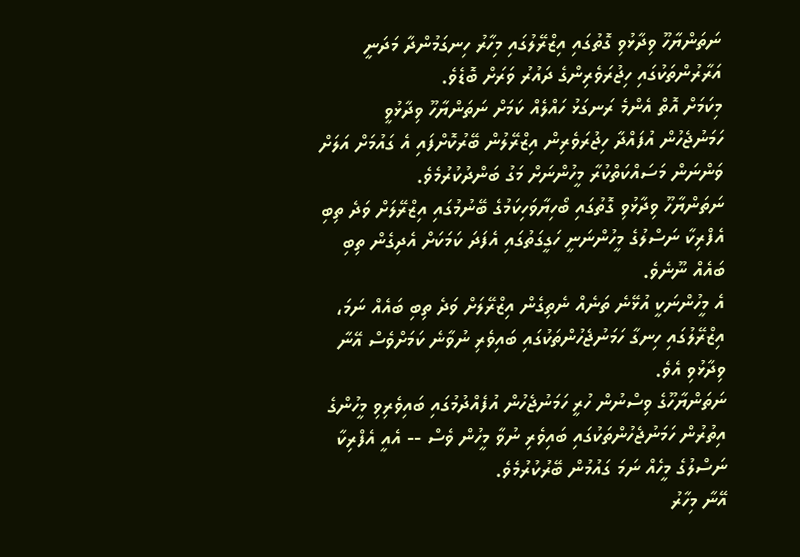ނަތަންޔާހޫ ވިދާޅުވި ގޮތުގައި އިޒްރޭލުގައި މިހާރު ހިނގަމުންދާ މަދަނީ އަރާރުންތަކުގައި ހިޖުރަވެރިންގެ ދައުރު ވަރަށް ބޮޑެވެ.
މިކަމަށް އޮތް އެންމެ ރަނގަޅު ހައްލެއް ކަމަށް ނަތަންޔާހޫ ވިދާޅުވީ ހަމަނުޖެހުން އުފައްދާ ހިޖުރަވެރިން އިޒްރޭލުން ބޭރުކޮށްފައި އެ ގައުމަށް އަލަށް ވަންނަން މަސައްކަތްކުރާ މީހުންނަށް މަގު ބަންދުކުރުމެވެ.
ނަތަންޔާހޫ ވިދާޅުވި ގޮތުގައި ބޯހިޔާވަހިކަމުގެ ބޭނުމުގައި އިޒްރޭލަށް ވަދެ ތިބި އެފްރިކާ ނަސްލުގެ މީހުންނަނީ ހަގީގަތުގައި އެފަދަ ކަމަކަށް އެދިގެން ތިބި ބައެއް ނޫނެވެ.
އެ މީހުންނަކީ އުޅޭނެ ތަނެއް ނެތިގެން އިޒްރޭލަށް ވަދެ ތިބި ބައެއް ނަމަ، އިޒްރޭލުގައި ހިނގާ ހަމަނުޖެހުންތަކުގައި ބައިވެރި ނުވާނެ ކަމަށްވެސް އޭނާ ވިދާޅުވި އެވެ.
ނަތަންޔާހޫގެ ވިސްނުން ހުރީ ހަމަނުޖެހުން އުފެއްދުމުގައި ބައިވެރިވި މީހުންގެ އިތުރުން ހަމަނުޖެހުންތަކުގައި ބައިވެރި ނުވާ މީހުން ވެސް -- އެއީ އެފްރިކާ ނަސްލުގެ މީހެއް ނަމަ ގައުމުން ބޭރުކުރުމެވެ.
އޭނާ މިހާރު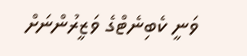ވަނީ ކެބިނެޓްގެ ވަޒީރުންނަށް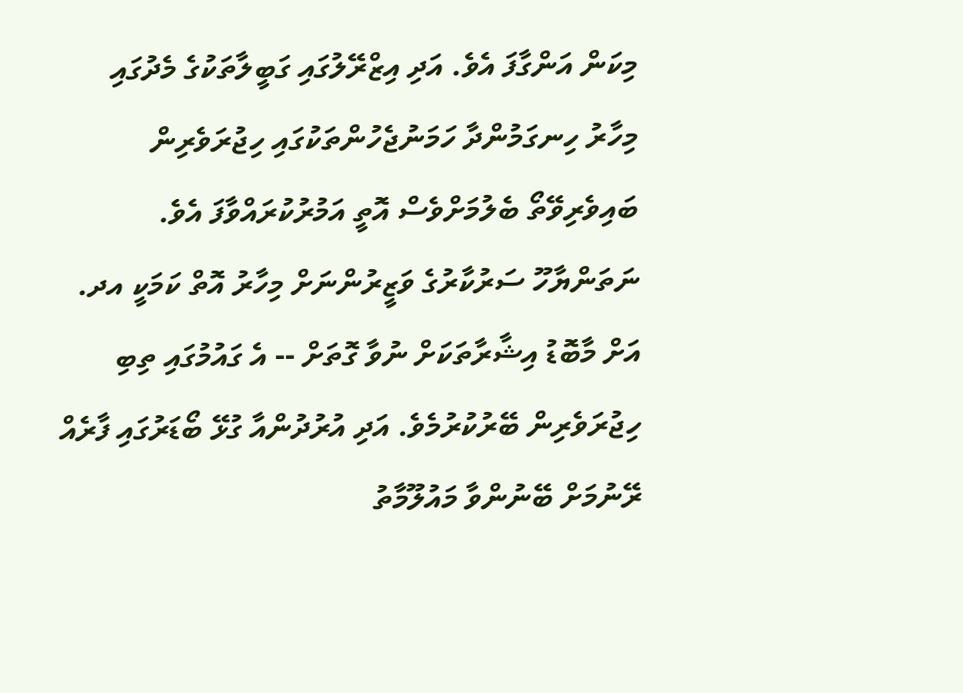މިކަން އަންގާފަ އެވެ. އަދި އިޒްރޭލުގައި ގަބީލާތަކުގެ މެދުގައި މިހާރު ހިނގަމުންދާ ހަމަނުޖެހުންތަކުގައި ހިޖުރަވެރިން ބައިވެރިވޭތޯ ބެލުމަށްވެސް އޮތީ އަމުރުކުރައްވާފަ އެވެ.
ނަތަންޔާހޫ ސަރުކާރުގެ ވަޒީރުންނަށް މިހާރު އޮތް ކަމަކީ އދ. އަށް މާބޮޑު އިޝާރާތަކަށް ނުވާ ގޮތަށް -- އެ ގައުމުގައި ތިބި ހިޖުރަވެރިން ބޭރުކުރުމެވެ. އަދި އުރުދުންއާ ގުޅޭ ބޯޑަރުގައި ފާރެއް ރޭނުމަށް ބޭނުންވާ މައުލޫމާތު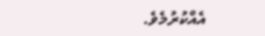އެއްކުރުމެވެ.